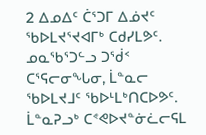2 ᐃᓄᐃᑦ ᑖᕐᑐᒥ ᐃᓅᔪᑦ ᖃᐅᒪᔪᕐᔪᐊᒥᒃ ᑕᑯᓯᒪᕗᑦ. ᓄᓇᖃᕐᑐᓪᓗ ᑐᖂᑉ ᑕᕐᕋᓕᓂᖓᓂ, ᒫᓐᓇᓕ ᖃᐅᒪᔪᒧᑦ ᖃᐅᒻᒪᒃᑎᑕᐅᕗᑦ.
ᒫᓐᓇᕈᓗᒃ ᑕᕝᕙᐅᔪᓐᓃᓛᓕᕋᒪ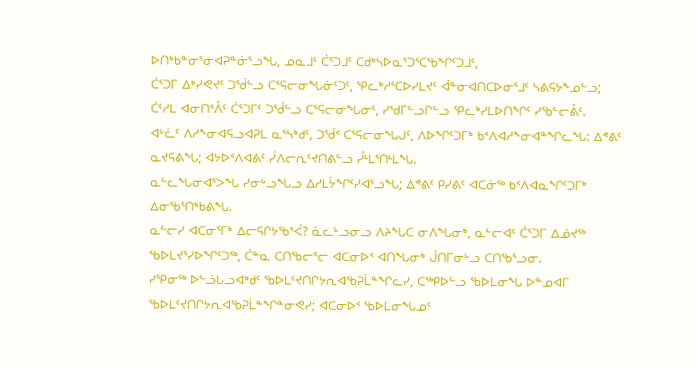ᐅᑎᒃᑲᓐᓂᕐᓂᐊᕈᓐᓃᕐᓗᖓ, ᓄᓇᒧᑦ ᑖᕐᑐᒧᑦ ᑕᑯᒃᓴᐅᓇᕐᑐᕐᑕᖃᖏᑦᑐᒧᑦ,
ᑖᕐᑐᒥ ᐃᒃᓯᕙᔪᑦ ᑐᖂᓪᓗ ᑕᕐᕋᓕᓂᖓᓃᑦᑐᑦ, ᕿᓚᒃᓱᕐᑕᐅᓯᒪᔪᑦ ᐋᓐᓂᐊᑎᑕᐅᓂᕐᒧᑦ ᓴᕕᕋᔭᖕᓄᓪᓗ;
ᑖᑦᓱᒪ ᐊᓂᑎᑉᐰᑦ ᑖᕐᑐᒥᑦ ᑐᖂᓪᓗ ᑕᕐᕋᓕᓂᖓᓂᑦ, ᓯᖁᒥᓪᓗᒋᓪᓗ ᕿᓚᒃᓯᒪᐅᑎᖏᑦ ᓯᖃᓪᓕᕔᑦ.
ᐊᒡᓛᑦ ᐱᓱᖕᓂᐊᕋᓗᐊᕈᒪ ᓇᕐᓴᒃᑯᑦ, ᑐᖂᑉ ᑕᕐᕋᓕᓂᖓᒍᑦ, ᐱᐅᖏᑦᑐᒥᒃ ᑲᑉᐱᐊᓱᖕᓂᐊᓐᖏᓚᖓ: ᐃᕝᕕᑦ ᓇᔪᕋᕕᖓ; ᐊᔭᐅᑉᐱᐊᕕᑦ ᓰᐱᓕᕆᑦᔪᑎᕕᓪᓗ ᓮᒻᒪᕐᑎᒻᒪᖓ.
ᓇᓪᓚᖓᓂᐊᕐᐳᖓ ᓯᓂᒡᓗᖓᓗ ᐃᓱᒪᔮᖏᑦᓯᐊᕐᓗᖓ; ᐃᕝᕕᑦ ᑭᓯᕕᑦ ᐊᑕᓃᖅ ᑲᑉᐱᐊᓇᖏᑦᑐᒥᒃ ᐃᓂᖃᕐᑎᒃᑲᕕᖓ.
ᓇᓪᓕᓯ ᐊᑕᓂᕐᒥᒃ ᐃᓕᕋᒋᔭᖃᕐᐹ? ᓈᓚᒡᓗᓂᓗ ᐱᔨᖓᑕ ᓂᐱᖓᓂᒃ, ᓇᓪᓕᐊᑦ ᑖᕐᑐᒥ ᐃᓅᔪᖅ ᖃᐅᒪᔪᕐᓯᐅᖏᑦᑐᖅ, ᑖᓐᓇ ᑕᑎᖃᓕᕐᓕ ᐊᑕᓂᐅᑉ ᐊᑎᖓᓂᒃ ᒎᑎᒥᓂᒡᓗ ᑕᑎᖃᕐᓗᓂ.
ᓯᕿᓂᖅ ᐅᓪᓘᒐᓗᐊᒃᑯᑦ ᖃᐅᒪᑦᔪᑎᒋᔭᕆᐊᖃᕈᒫᓐᖏᓚᓯ, ᑕᖅᑭᐅᓪᓗ ᖃᐅᒪᓂᖓ ᐅᓐᓄᐊᒥ ᖃᐅᒪᑦᔪᑎᒋᔭᕆᐊᖃᕈᒫᓐᖏᓐᓂᕙᓯ; ᐊᑕᓂᐅᑉ ᖃᐅᒪᓂᖓᓄᑦ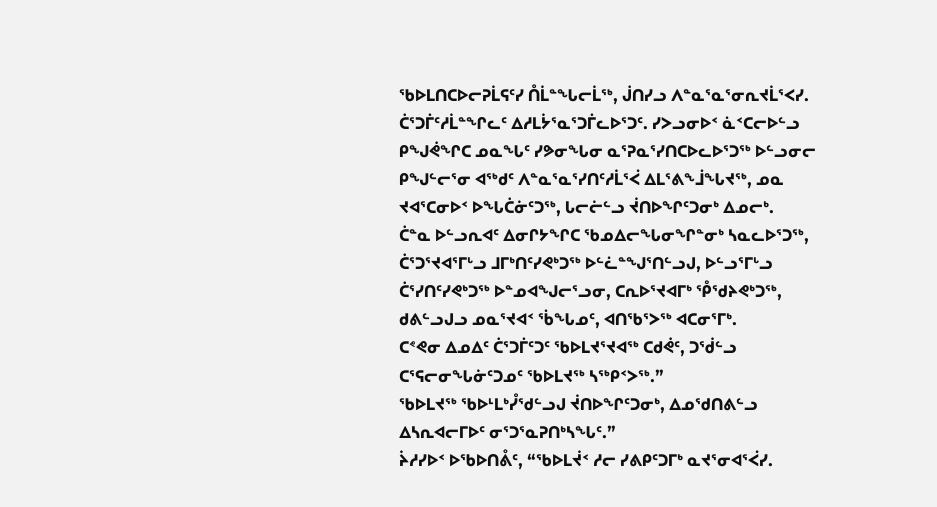ᖃᐅᒪᑎᑕᐅᓕᕈᒫᕋᑦᓯ ᑍᒫᓐᖓᓕᒫᖅ, ᒎᑎᓯᓗ ᐱᓐᓇᕐᓇᕐᓂᕆᔪᒫᕐᐸᓯ.
ᑖᕐᑐᒦᑦᓱᒫᓐᖏᓚᑦ ᐃᓱᒪᔮᕐᓇᕐᑐᒦᓚᐅᕐᑐᑦ. ᓯᐳᓗᓂᐅᑉ ᓈᑉᑕᓕᐅᓪᓗ ᑭᖑᕚᖏᑕ ᓄᓇᖓᑦ ᓯᕗᓂᖓᓂ ᓇᕐᕈᓇᕐᓯᑎᑕᐅᓚᐅᕐᑐᖅ ᐅᓪᓗᓂᓕ ᑭᖑᓪᓕᕐᓂ ᐊᖅᑯᑦ ᐱᓐᓇᕐᓇᕐᓯᑎᑦᓱᒫᕐᐹ ᐃᒪᕐᕕᖕᒨᖓᔪᖅ, ᓄᓇ ᔪᐊᕐᑕᓂᐅᑉ ᐅᖓᑖᓃᑦᑐᖅ, ᒐᓕᓖᓪᓗ ᔫᑎᐅᖏᑦᑐᓂᒃ ᐃᓄᓕᒃ.
ᑖᓐᓇ ᐅᓪᓗᕆᐊᑦ ᐃᓂᒋᔭᖏᑕ ᖃᓄᐃᓕᖓᓂᖏᓐᓂᒃ ᓴᓇᓚᐅᕐᑐᖅ, ᑖᕐᑐᕐᔪᐊᕐᒥᒡᓗ ᒧᒥᒃᑎᑦᓯᕙᒃᑐᖅ ᐅᓪᓛᓐᖑᕐᑎᓪᓗᒍ, ᐅᓪᓗᕐᒥᒡᓗ ᑖᕐᓯᑎᑦᓯᕙᒃᑐᖅ ᐅᓐᓄᐊᖑᓕᕐᓗᓂ, ᑕᕆᐅᕐᔪᐊᒥᒃ ᕾᖁᔨᕙᒃᑐᖅ, ᑯᕕᓪᓗᒍᓗ ᓄᓇᕐᔪᐊᑉ ᖄᖓᓄᑦ, ᐊᑎᖃᕐᐳᖅ ᐊᑕᓂᕐᒥᒃ.
ᑕᕝᕙᓂ ᐃᓄᐃᑦ ᑖᕐᑐᒦᑦᑐᑦ ᖃᐅᒪᔪᕐᔪᐊᖅ ᑕᑯᕚᑦ, ᑐᖂᓪᓗ ᑕᕐᕋᓕᓂᖓᓃᑦᑐᓄᑦ ᖃᐅᒪᔪᖅ ᓴᖅᑭᑉᐳᖅ.”
ᖃᐅᒪᔪᖅ ᖃᐅᒻᒪᒃᓮᖁᓪᓗᒍ ᔫᑎᐅᖏᑦᑐᓂᒃ, ᐃᓄᖁᑎᕕᓪᓗ ᐃᓴᕆᐊᓕᒥᐅᑦ ᓂᕐᑐᕐᓇᕈᑎᒃᓴᖓᑦ.”
ᔩᓱᓯᐅᑉ ᐅᖃᐅᑎᕔᑦ, “ᖃᐅᒪᔫᑉ ᓱᓕ ᓯᕕᑭᑦᑐᒥᒃ ᓇᔪᕐᓂᐊᕐᐹᓯ.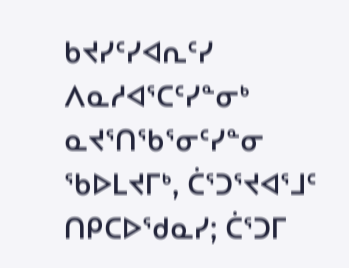ᑲᔪᓯᑦᓯᐊᕆᑦᓯ ᐱᓇᓱᐊᕐᑕᑦᓯᓐᓂᒃ ᓇᔪᕐᑎᖃᕐᓂᑦᓯᓐᓂ ᖃᐅᒪᔪᒥᒃ, ᑖᕐᑐᕐᔪᐊᕐᒧᑦ ᑎᑭᑕᐅᖁᓇᓯ; ᑖᕐᑐᒥ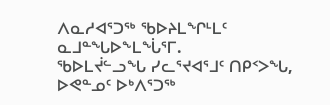ᐱᓇᓱᐊᕐᑐᖅ ᖃᐅᔨᒪᖏᒻᒪᑦ ᓇᒧᓐᖓᐅᖕᒪᖔᕐᒥ.
ᖃᐅᒪᔫᓪᓗᖓ ᓯᓚᕐᔪᐊᕐᒧᑦ ᑎᑭᑉᐳᖓ, ᐅᕙᓐᓄᑦ ᐅᒃᐱᕐᑐᖅ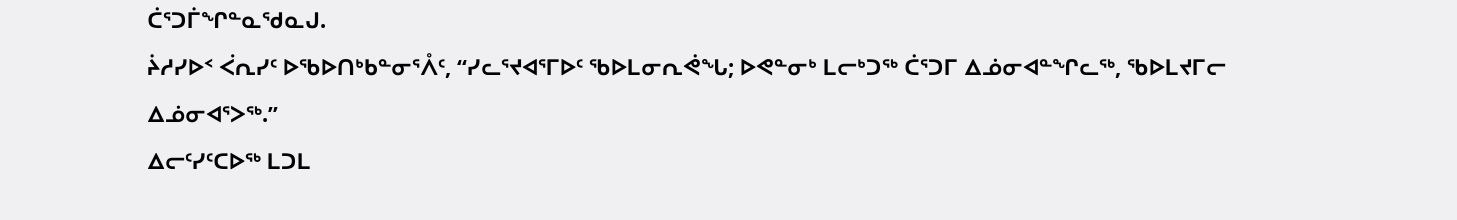ᑖᕐᑐᒦᖏᓐᓇᖁᓇᒍ.
ᔩᓱᓯᐅᑉ ᐹᕆᓯᑦ ᐅᖃᐅᑎᒃᑲᓐᓂᕐᐰᑦ, “ᓯᓚᕐᔪᐊᕐᒥᐅᑦ ᖃᐅᒪᓂᕆᕚᖓ; ᐅᕙᓐᓂᒃ ᒪᓕᒃᑐᖅ ᑖᕐᑐᒥ ᐃᓅᓂᐊᓐᖏᓚᖅ, ᖃᐅᒪᔪᒥᓕ ᐃᓅᓂᐊᕐᐳᖅ.”
ᐃᓕᑦᓯᑦᑕᐅᖅ ᒪᑐᒪ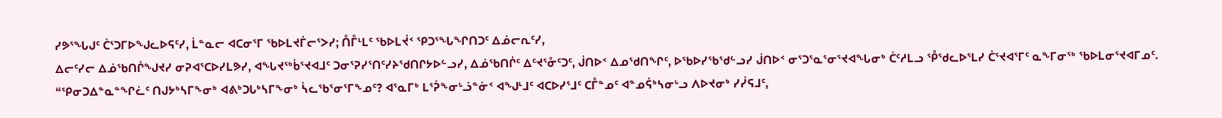ᓯᕗᕐᖓᒍᑦ ᑖᕐᑐᒥᐅᖑᓚᐅᕋᑦᓯ, ᒫᓐᓇᓕ ᐊᑕᓂᕐᒥ ᖃᐅᒪᔪᒦᓕᕐᐳᓯ; ᑍᒤᒻᒪᑦ ᖃᐅᒪᔫᑉ ᕿᑐᕐᖓᖏᑎᑐᑦ ᐃᓅᓕᕆᑦᓯ,
ᐃᓕᑦᓯᓕ ᐃᓅᖃᑎᒌᖑᔪᓯ ᓂᕈᐊᕐᑕᐅᓯᒪᕗᓯ, ᐊᖓᔪᖅᑳᕐᔪᐊᒧᑦ ᑐᓂᕐᕈᓯᕐᑎᑦᓯᔨᖁᑎᒋᔭᐅᓪᓗᓯ, ᐃᓅᖃᑎᒌᑦ ᐃᑦᔪᕐᓁᑦᑐᑦ, ᒎᑎᐅᑉ ᐃᓄᖁᑎᖏᑦ, ᐅᖃᐅᓯᖃᖁᓪᓗᓯ ᒎᑎᐅᑉ ᓂᕐᑐᕐᓇᕐᓂᕐᔪᐊᖓᓂᒃ ᑖᑦᓱᒪᓗ ᕾᖁᓚᐅᕐᒪᓯ ᑖᕐᔪᐊᕐᒥᑦ ᓇᖕᒥᓂᖅ ᖃᐅᒪᓂᕐᔪᐊᒥᓄᑦ.
“ᕿᓂᑐᐃᓐᓇᓐᖏᓛᑦ ᑎᒍᔭᒃᓴᒥᖕᓂᒃ ᐊᕕᒃᑐᒐᒃᓴᒥᖕᓂᒃ ᓵᓚᖃᕐᓂᕐᒥᖕᓄᑦ? ᐊᕐᓇᒥᒃ ᒪᕐᕉᖕᓂᒡᓘᓐᓃᑉ ᐊᖑᒻᒧᑦ ᐊᑕᐅᓯᕐᒧᑦ ᑕᒤᓐᓄᑦ ᐊᓐᓄᕌᒃᓴᓂᒡᓗ ᐱᐅᔪᓂᒃ ᓯᓰᕋᒧᑦ,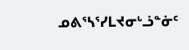ᓄᕕᕐᓴᕐᓯᒪᔪᓂᒡᓘᓐᓃᑦ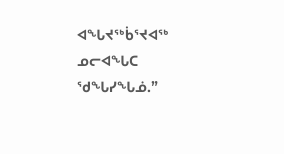ᐊᖓᔪᖅᑳᕐᔪᐊᖅ ᓄᓕᐊᖓᑕ ᖁᖓᓯᖓᓅ.”